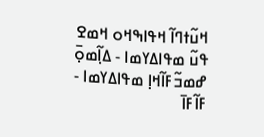ߞߎ߬ߙߣߊ߬ ߞߟߊߒߞߋ ߞߘߐ ߟߎ߬ ߘߟߊߡߌߘߊ - ߡߊ߲߬ߘߋ߲߫ ߝߘߏ߬ߓߊ߬ߞߊ߲ ߘߟߊߡߌߘߊ - ߓߊ߬ߓߊ߫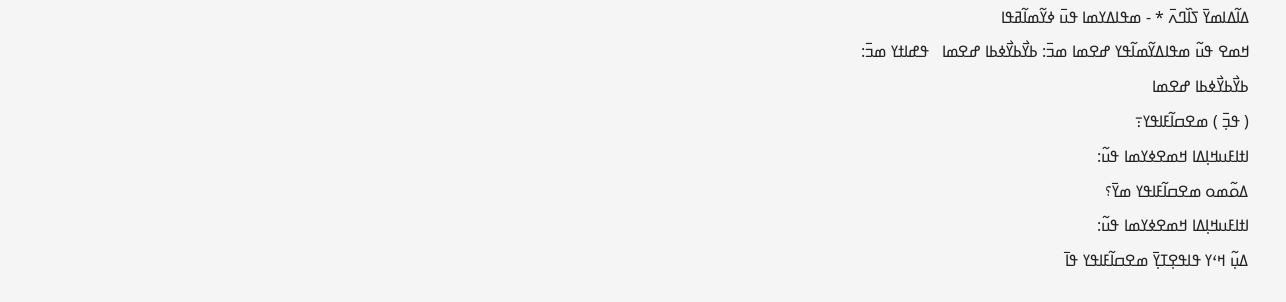ߡߊ߬ߡߊߘߌ߫ ߖߊ߰ߣߍ߫ * - ߘߟߊߡߌߘߊ ߟߎ߫ ߦߌ߬ߘߊ߬ߥߟߊ
ߞߘߐ ߟߎ߬ ߘߟߊߡߌ߬ߘߊ߬ߟߌ ߝߐߘߊ ߘߏ߫: ߕߌ߯ߕߌ߯ߦߕߊ ߝߐߘߊ   ߟߝߊߙߌ ߘߏ߫:
ߕߌ߯ߕߌ߯ߦߕߊ ߝߐߘߊ
( ߟߏ߲߫ ) ߘߐߛߊ߬ߓߊߟߌ߹
ߊߙߊߓߎߞߊ߲ߡߊ ߞߘߐߦߌߘߊ ߟߎ߬:
ߡߋ߬ߘߋ ߘߐߛߊ߬ߓߊߟߌ ߘߌ߫؟
ߊߙߊߓߎߞߊ߲ߡߊ ߞߘߐߦߌߘߊ ߟߎ߬:
ߡߎ߲߬ ߞߵߌ ߟߊߟߐ߲ߠߌ߲߫ ߘߐߛߊ߬ߓߊߟߌ ߟߊ߫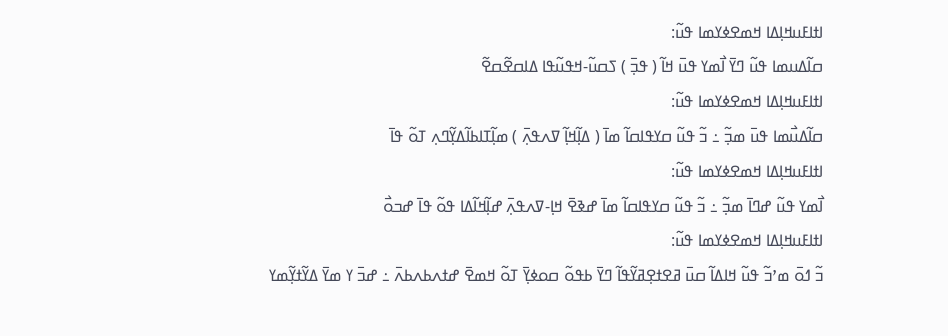ߊߙߊߓߎߞߊ߲ߡߊ ߞߘߐߦߌߘߊ ߟߎ߬:
ߛߊ߬ߡߎߘߊ ߟߎ߬ ߣߌ߫ ߊ߯ߘߌ ߟߎ߫ ߞߊ߬ ( ߟߏ߲߫ ) ߖߛߎ߬-ߞߟߎ߬ߟߊ ߡߊߛߐ߬ߛߐ߬
ߊߙߊߓߎߞߊ߲ߡߊ ߞߘߐߦߌߘߊ ߟߎ߬:
ߛߊ߬ߡߎ߯ߘߊ ߟߎ߫ ߘߏ߲߬ ߸ ߏ߬ ߟߎ߬ ߛߌߟߊߛߊ߬ ߘߊ߫ ( ߡߊ߲߬ߞߊ߲߬ ߜߍߟߍ߲߫ ) ߘߊ߲߬ߠߊߕߊ߬ߡߌ߲߬ߣߍ߲ ߠߋ߬ ߟߊ߫
ߊߙߊߓߎߞߊ߲ߡߊ ߞߘߐߦߌߘߊ ߟߎ߬:
ߊ߯ߘߌ ߟߎ߬ ߝߣߊ߫ ߘߏ߲߬ ߸ ߏ߬ ߟߎ߬ ߛߌߟߊߛߊ߬ ߘߊ߫ ߝߢߐ߫ ߞߊ߲-ߜߍߟߍ߲߫ ߝߊ߲߬ߞߊ߬ߡߊ ߟߋ߬ ߟߊ߫ ߝߏߋ߯
ߊߙߊߓߎߞߊ߲ߡߊ ߞߘߐߦߌߘߊ ߟߎ߬:
ߏ߬ ߗߋ߫ ߘߴߏ߬ ߟߎ߬ ߞߊߡߊ߬ ߛߎ߫ ߥߐߙߐ߲ߥߌ߬ߟߊ߬ ߣߌ߫ ߕߟߋ߬ ߛߋߦߌ߲߫ ߠߋ߬ ߞߘߐ߫ ߝߙߍߕߍߕߍ߫ ߸ ߝߏ߫ ߌ ߘߌ߫ ߡߌ߬ߙߌ߲߬ߘߌ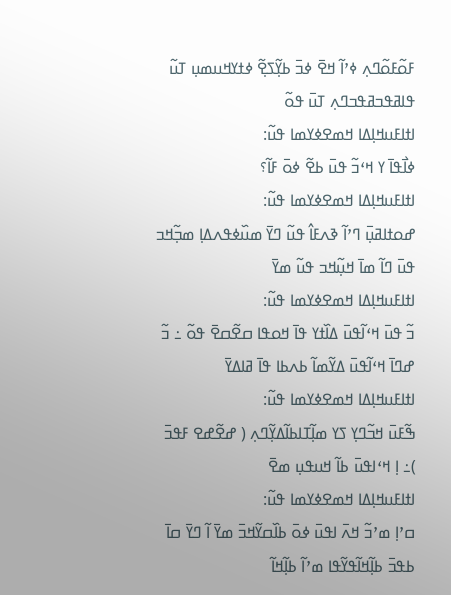ߓߋ߬ߓߋ߬ߣߍ߲ ߦߴߊ߬ ߞߐ߫ ߦߏ߫ ߕߌ߲߬ߖߐ߲߬ ߦߙߌߞߎߘߎ߲ ߠߎ߬ ߟߊߥߟߏߥߟߏߣߍ߲ ߠߎ߫ ߟߋ߬
ߊߙߊߓߎߞߊ߲ߡߊ ߞߘߐߦߌߘߊ ߟߎ߬:
ߦߊ߯ߟߊ߫ ߌ ߞߵߏ߬ ߟߎ߫ ߕߐ߬ ߦߋ߫ ߓߊ߬؟
ߊߙߊߓߎߞߊ߲ߡߊ ߞߘߐߦߌߘߊ ߟߎ߬:
ߝߋߙߊߥߎ߲߫ ߣߴߊ߬ ߢߍߓߊ߮ ߟߎ߬ ߣߌ߫ ߘߎ߰ߦߟߍߡߊ߲ ߘߏ߲߬ߞߏ ߟߎ߫ ߣߊ߬ ߘߊ߫ ߞߎ߲߬ߞߏ ߟߎ߬ ߘߌ߫
ߊߙߊߓߎߞߊ߲ߡߊ ߞߘߐߦߌߘߊ ߟߎ߬:
ߏ߬ ߟߎ߫ ߞߵߊ߬ߟߎ߫ ߡߊ߰ߙߌ ߟߊ߫ ߞߋߟߊ ߛߐ߬ߛߐ߫ ߟߋ߬ ߸ ߏ߬ ߝߣߊ߫ ߞߵߊ߬ߟߎ߫ ߡߌ߬ߘߊ߬ ߕߍߕߊ ߟߊ߫ ߥߊߡߌ߫
ߊߙߊߓߎߞߊ߲ߡߊ ߞߘߐߦߌߘߊ ߟߎ߬:
ߒ߬ߓߎ߫ ߞߏ߬ߣߌ߲ ߖߌ ߘߊ߲߬ߠߊߕߊ߬ߡߌ߲߬ߣߍ߲ ( ߝߐ߬ߝߐ ߓߟߏ߫ )߸ ߊ߲ ߞߵߊߟߎ߫ ߕߊ߬ ߞߎߟߎ߲ ߘߐ߫
ߊߙߊߓߎߞߊ߲ߡߊ ߞߘߐߦߌߘߊ ߟߎ߬:
ߛߴߊ߲ ߘߴߏ߬ ߞߍ߫ ߊߟߎ߫ ߦߋ߫ ߕߊ߰ߛߌ߬ߞߏ߫ ߘߌ߫ ߊ߬ ߣߌ߫ ߛߊ߫ ߕߟߏ߫ ߕߊ߲߬ߞߊ߬ߟߌ߬ߟߊ ߘߴߊ߬ ߕߊ߲߬ߞߊ߬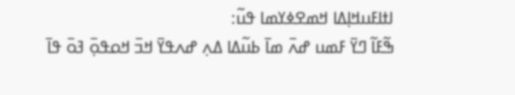ߊߙߊߓߎߞߊ߲ߡߊ ߞߘߐߦߌߘߊ ߟߎ߬:
ߒ߬ߓߊ߬ ߣߌ߫ ߓߘߎ ߝߍ߫ ߘߊ߫ ߕߎ߬ߡߊ ߡߍ߲ ߝߍߟߌ߫ ߞߏ߫ ߞߋߟߋ߲߫ ߔߋ߫ ߟߊ߫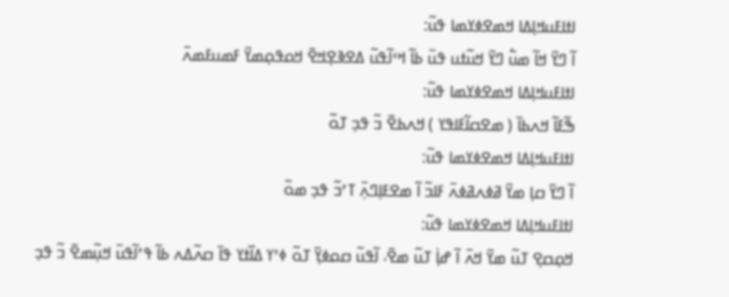ߊߙߊߓߎߞߊ߲ߡߊ ߞߘߐߦߌߘߊ ߟߎ߬:
ߊ߬ ߣߌ߫ ߞߊ߬ ߘߎ߱ ߣߌ߫ ߞߎ߬ߙߎ ߟߎ߫ ߕߊ߬ ߞߵߊ߬ߟߎ߬ ߡߐߢߐ߲ߞߐ߫ ߞߋߟߋ߲ߘߌ߫ ߓߘߎߓߘߍ߫
ߊߙߊߓߎߞߊ߲ߡߊ ߞߘߐߦߌߘߊ ߟߎ߬:
ߒ߬ߓߊ߬ ߞߍߕߊ߫ ( ߘߐߛߊ߬ߓߊߟߌ ) ߞߍߕߐ߫ ߏ߬ ߟߏ߲ ߠߋ߬
ߊߙߊߓߎߞߊ߲ߡߊ ߞߘߐߦߌߘߊ ߟߎ߬:
ߊ߬ ߣߌ߫ ߛߊ߲ ߘߌ߫ ߥߦߍߥߦߍ߫ ߓߊߏ߬ ߊ߬ ߘߐߓߊ߲ߣߍ߲߫ ߠߴߏ߬ ߟߏ߲ ߘߋ߬
ߊߙߊߓߎߞߊ߲ߡߊ ߞߘߐߦߌߘߊ ߟߎ߬:
ߞߋ߲ߛߐ߲ ߠߎ߬ ߘߌ߫ ߞߍ߫ ߊ߬ ߝߊ߲߭ ߠߎ߬ ߘߐ߫، ߊ߬ߟߎ߬ ߛߋߦߌ߲߫ ߠߋ߬ ߦߴߌ ߡߊ߰ߙߌ ߟߊ߫ ߛߍ߬ߡߍ ߕߊ߬ ߟߴߊ߬ߟߎ߫ ߞߎ߲߬ߘߐ߫ ߏ߬ ߟߏ߲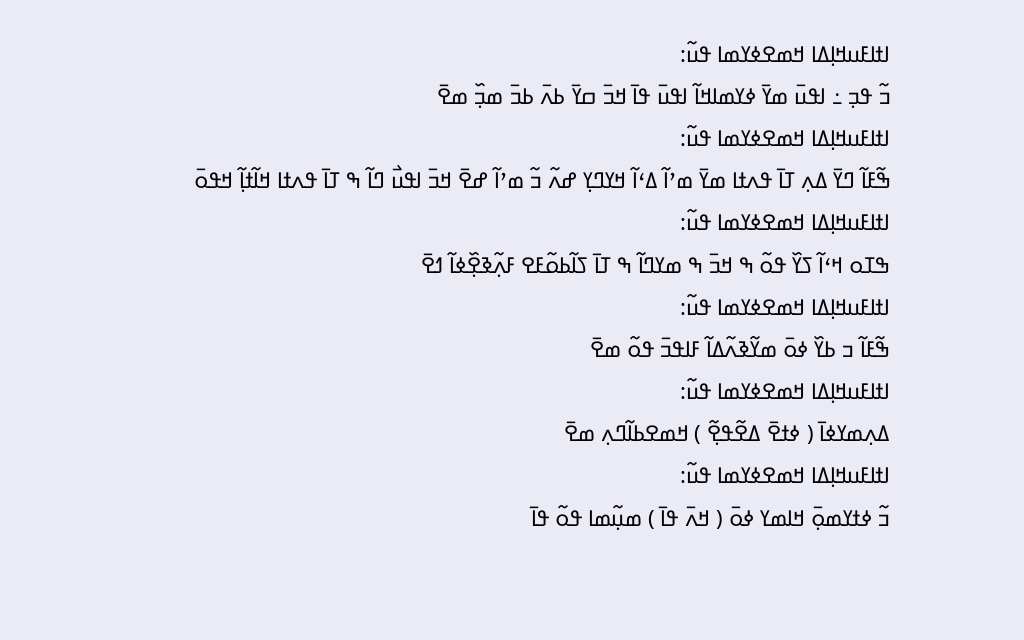ߊߙߊߓߎߞߊ߲ߡߊ ߞߘߐߦߌߘߊ ߟߎ߬:
ߏ߬ ߟߏ߲ ߸ ߊߟߎ߫ ߘߌ߫ ߦߌߘߊߞߊ߬ ߊߟߎ߫ ߟߊ߫ ߞߏ߫ ߛߌ߫ ߕߍ߫ ߕߏ߫ ߘߏ߲߰ ߘߐ߫
ߊߙߊߓߎߞߊ߲ߡߊ ߞߘߐߦߌߘߊ ߟߎ߬:
ߒ߬ߓߊ߬ ߣߌ߫ ߡߍ߲ ߠߊ߫ ߟߍߙߊ ߘߌ߫ ߘߴߊ߬ ߡߵߊ߬ ߞߌߣߌ߲ ߝߍ߬ ߏ߬ ߘߴߊ߬ ߝߐ߫ ߞߏ߫ ߊߟߎ߯ ߣߊ߬ ߒ ߠߊ߫ ߟߍߙߊ ߞߊ߬ߙߊ߲߬ ߞߟߋ߫
ߊߙߊߓߎߞߊ߲ߡߊ ߞߘߐߦߌߘߊ ߟߎ߬:
ߒߠߋ ߞߵߊ߬ ߖߌ߰ ߟߋ߬ ߒ ߞߏ߫ ߒ ߘߌߣߊ߬ ߒ ߠߊ߫ ߖߊ߬ߕߋ߬ߓߐ ߓߍ߲߬ߢߐ߲߰ߦߊ߬ ߗߐ߫
ߊߙߊߓߎߞߊ߲ߡߊ ߞߘߐߦߌߘߊ ߟߎ߬:
ߒ߬ߓߊ߬ ߏ ߕߌ߰ ߦߋ߫ ߘߌ߬ߢߍ߬ߡߊ߬ ߓߊߟߏ߫ ߟߋ߬ ߘߐ߫
ߊߙߊߓߎߞߊ߲ߡߊ ߞߘߐߦߌߘߊ ߟߎ߬:
ߡߍ߲ߘߌߦߊ߫ ( ߦߙߐ߫ ߡߐ߬ߟߐ߲߬ ) ߞߘߐߕߊ߬ߣߍ߲ ߘߐ߫
ߊߙߊߓߎߞߊ߲ߡߊ ߞߘߐߦߌߘߊ ߟߎ߬:
ߏ߬ ߦߙߌߘߋ߲߫ ߞߊߘߌ ߦߋ߫ ( ߞߍ߫ ߟߊ߫ ) ߘߎ߲߬ߘߊ ߟߋ߬ ߟߊ߫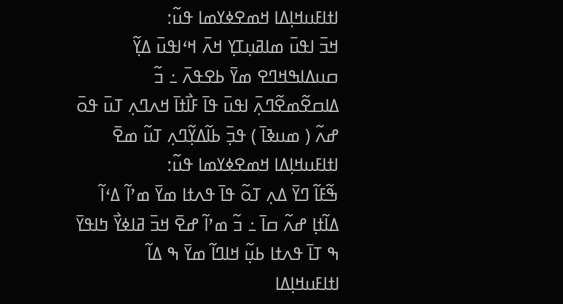ߊߙߊߓߎߞߊ߲ߡߊ ߞߘߐߦߌߘߊ ߟߎ߬:
ߞߏ߫ ߊߟߎ߫ ߘߊߥߎ߲ߠߌ߲ ߞߍ߫ ߞߵߊߟߎ߫ ߡߌ߲߬ ߛߎߡߊߒߞߣߐ ߘߌ߫ ߕߐߟߍ߫ ߸ ߏ߬ ߡߊߛߐ߬ߘߐ߬ߣߍ߲߫ ߊߟߎ߫ ߟߊ߫ ߓߊ߯ߙߊ߫ ߞߍߣߍ߲ ߠߎ߫ ߟߋ߫ ߝߍ߬ ( ߘߎߢߊ߫ ) ߟߏ߲߫ ߕߊ߬ߡߌ߲߬ߣߍ߲ ߠߎ߬ ߘߐ߫
ߊߙߊߓߎߞߊ߲ߡߊ ߞߘߐߦߌߘߊ ߟߎ߬:
ߒ߬ߓߊ߬ ߣߌ߫ ߡߍ߲ ߠߋ߬ ߟߊ߫ ߟߍߙߊ ߘߌ߫ ߘߴߊ߬ ߡߵߊ߬ ߡߊ߬ߙߊ߲ ߝߍ߬ ߛߊ߫ ߸ ߏ߬ ߘߴߊ߬ ߝߐ߫ ߞߏ߫ ߥߊߦߌ߯ ߤߊߟߌ߫ ߒ ߠߊ߫ ߟߍߙߊ ߕߎ߲߬ ߞߊߣߊ߬ ߘߌ߫ ߒ ߡߊ߬
ߊߙߊߓߎߞߊ߲ߡߊ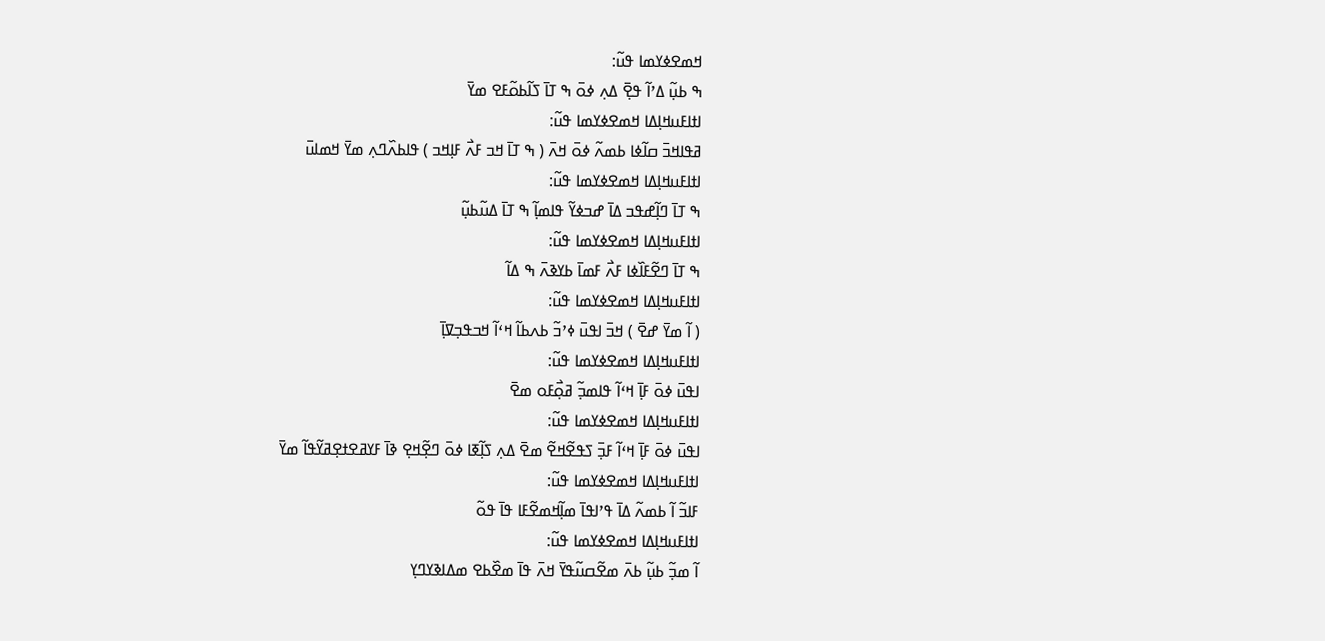ߞߘߐߦߌߘߊ ߟߎ߬:
ߒ ߕߎ߲߬ ߡߴߊ߬ ߟߐ߲߫ ߡߍ߲ ߦߋ߫ ߒ ߠߊ߫ ߖߊ߬ߕߋ߬ߓߐ ߘߌ߫
ߊߙߊߓߎߞߊ߲ߡߊ ߞߘߐߦߌߘߊ ߟߎ߬:
ߥߟߊߞߏ߫ ߛߊ߬ߦߊ ߕߘߍ߬ ߦߋ߫ ߞߍ߫ ( ߒ ߠߊ߫ ߞߏ ߓߍ߯ ߓߊ߲ߞߏ ) ߟߊߕߍ߰ߣߍ߲ ߘߌ߫ ߞߘߊߎ߫
ߊߙߊߓߎߞߊ߲ߡߊ ߞߘߐߦߌߘߊ ߟߎ߬:
ߒ ߠߊ߫ ߣߊ߲߬ߝߟߏ ߡߊ߫ ߝߏߦߌ߬ ߟߊߘߊ߲߬ ߒ ߠߊ߫ ߡߎ߬ߕߎ߲߬
ߊߙߊߓߎߞߊ߲ߡߊ ߞߘߐߦߌߘߊ ߟߎ߬:
ߒ ߠߊ߫ ߣߐ߬ߓߊ߰ߦߊ ߓߍ߯ ߓߘߊ߫ ߕߌߢߍ߫ ߒ ߡߊ߬
ߊߙߊߓߎߞߊ߲ߡߊ ߞߘߐߦߌߘߊ ߟߎ߬:
( ߊ߬ ߘߌ߫ ߝߐ߫ ) ߞߏ߫ ߊߟߎ߫ ߦߴߏ߬ ߕߍߕߊ߬ ߞߵߊ߬ ߞߏߟߏ߲ߜߊ߲߫
ߊߙߊߓߎߞߊ߲ߡߊ ߞߘߐߦߌߘߊ ߟߎ߬:
ߊߟߎ߫ ߦߋ߫ ߓߊ߲߫ ߞߵߊ߬ ߟߊߘߏ߲߬ ߥߋ߲߯ߓߋ ߘߐ߫
ߊߙߊߓߎߞߊ߲ߡߊ ߞߘߐߦߌߘߊ ߟߎ߬:
ߊߟߎ߫ ߦߋ߫ ߓߊ߲߫ ߞߵߊ߬ ߓߏ߲߫ ߖߟߐ߬ߞߐ߬ ߘߐ߫ ߡߍ߲ ߖߊ߲߬ߧߊ ߦߋ߫ ߣߐ߲߬ߞߐ߲ ߢߊ߫ ߓߌߥߐߙߐ߲ߥߌ߬ߟߊ߬ ߘߌ߫
ߊߙߊߓߎߞߊ߲ߡߊ ߞߘߐߦߌߘߊ ߟߎ߬:
ߓߊߏ߬ ߊ߬ ߕߘߍ߬ ߡߊ߫ ߟߴߊߟߊ߫ ߘߊ߲߬ߞߘߐ߬ߓߊ ߟߊ߫ ߟߋ߬
ߊߙߊߓߎߞߊ߲ߡߊ ߞߘߐߦߌߘߊ ߟߎ߬:
ߊ߬ ߘߏ߲߬ ߕߎ߲߬ ߕߍ߫ ߘߐ߬ߛߎ߬ߟߌ߫ ߞߍ߫ ߟߊ߫ ߘߐ߰ߕߐ ߘߡߊߢߌߣߌ߲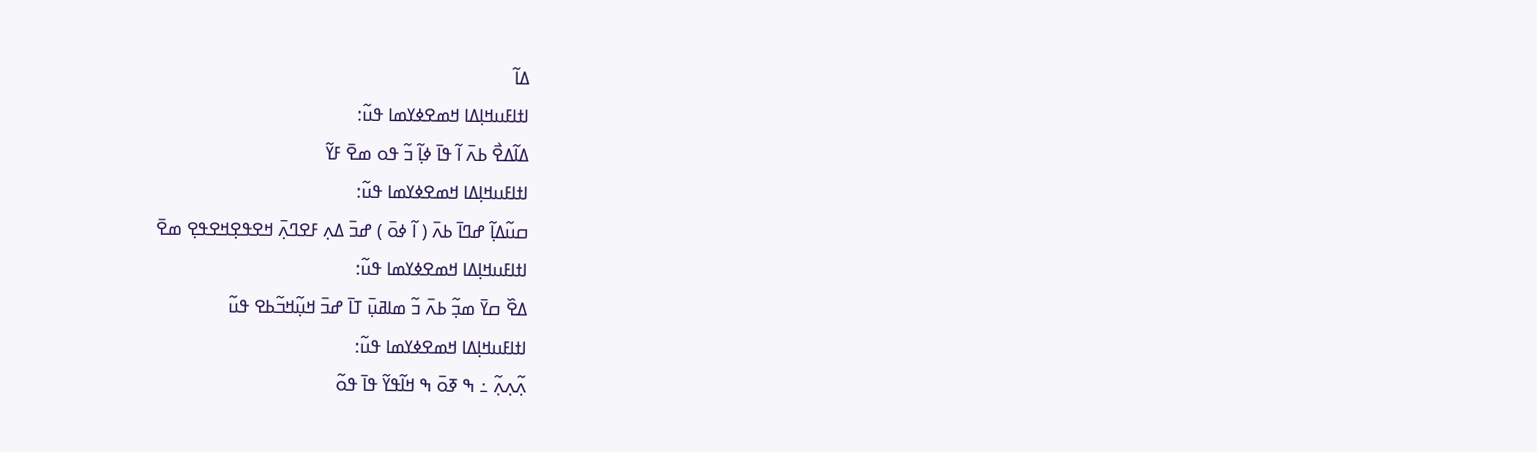ߡߊ߬
ߊߙߊߓߎߞߊ߲ߡߊ ߞߘߐߦߌߘߊ ߟߎ߬:
ߡߊ߬ߡߐ߯ ߕߍ߫ ߊ߬ ߟߊ߫ ߦߊ߲߬ ߏ߬ ߟߋ ߘߐ߫ ߓߌ߬
ߊߙߊߓߎߞߊ߲ߡߊ ߞߘߐߦߌߘߊ ߟߎ߬:
ߛߎ߬ߡߊ߲߬ ߝߣߊ߫ ߕߍ߫ ( ߊ߬ ߦߋ߫ ) ߝߏ߫ ߡߍ߲ ߓߐߣߍ߲߫ ߞߐߟߐ߲ߞߐߟߐ߲ ߘߐ߫
ߊߙߊߓߎߞߊ߲ߡߊ ߞߘߐߦߌߘߊ ߟߎ߬:
ߡߐ߰ ߛߌ߫ ߘߏ߲߬ ߕߍ߫ ߏ߬ ߘߊߥߎ߲߫ ߠߊ߫ ߝߏ߫ ߞߎ߲߬ߞߏ߬ߕߐ ߟߎ߬
ߊߙߊߓߎߞߊ߲ߡߊ ߞߘߐߦߌߘߊ ߟߎ߬:
ߍ߲߬ߍ߲ߍ߲߬ ߸ ߒ ߧߋ߫ ߒ ߞߊ߬ߟߌ߬ ߟߊ߫ ߟߋ߬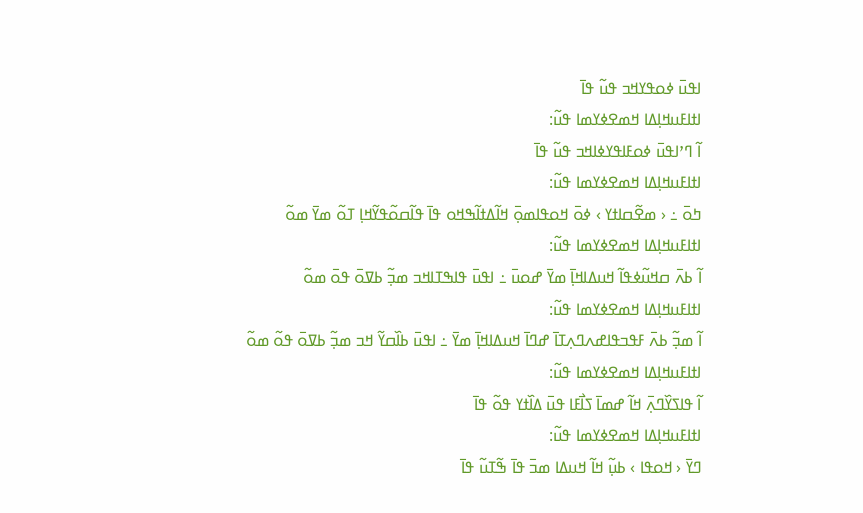ߊߟߎ߫ ߦߋߟߌߞߏ ߟߎ߬ ߟߊ߫
ߊߙߊߓߎߞߊ߲ߡߊ ߞߘߐߦߌߘߊ ߟߎ߬:
ߊ߬ ߣߴߊߟߎ߫ ߦߋߓߊߟߌߦߊߞߏ ߟߎ߬ ߟߊ߫
ߊߙߊߓߎߞߊ߲ߡߊ ߞߘߐߦߌߘߊ ߟߎ߬:
ߤߋ߫ ߸ ‹ ߘߐ߬ߛߊߙߌ › ߦߋ߫ ߞߋߟߊߘߋ߲߫ ߞߊ߬ߡߙߊ߬ߒߞߋ ߟߊ߫ ߟߊ߬ߛߋ߬ߟߌ߬ߞߊ߲ ߠߋ߬ ߘߌ߫ ߘߋ߬
ߊߙߊߓߎߞߊ߲ߡߊ ߞߘߐߦߌߘߊ ߟߎ߬:
ߊ߬ ߕߍ߫ ߛߞߎ߬ߦߟߊ߬ ߞߎߡߊߞߊ߲߫ ߘߌ߫ ߝߋߎ߫ ߸ ߊߟߎ߫ ߟߊߒߠߊߞߏ ߘߏ߲߬ ߕߜߋ߫ ߟߋ߫ ߘߋ߬
ߊߙߊߓߎߞߊ߲ߡߊ ߞߘߐߦߌߘߊ ߟߎ߬:
ߊ߬ ߘߏ߲߬ ߕߍ߫ ߓߟߏߟߊߝߍߣߍ߲ߠߊ߫ ߝߣߊ߫ ߞߎߡߊߞߊ߲߫ ߘߌ߫ ߸ ߊߟߎ߫ ߕߊ߰ߛߌ߬ ߞߏ ߘߏ߲߬ ߕߜߋ߫ ߟߋ߬ ߘߋ߬
ߊߙߊߓߎߞߊ߲ߡߊ ߞߘߐߦߌߘߊ ߟߎ߬:
ߊ߬ ߟߊߖߌ߰ߣߍ߲߫ ߞߊ߬ ߝߘߊ߫ ߖߊ߯ߓߊ ߟߎ߫ ߡߊ߰ߙߌ ߟߋ߬ ߟߊ߫
ߊߙߊߓߎߞߊ߲ߡߊ ߞߘߐߦߌߘߊ ߟߎ߬:
ߣߌ߫ ‹ ߞߋߟߊ › ߕߎ߲߬ ߞߊ߬ ߞߎߡߊ ߘߏ߫ ߟߊ߫ ߒ߬ߠߎ߬ ߟߊ߫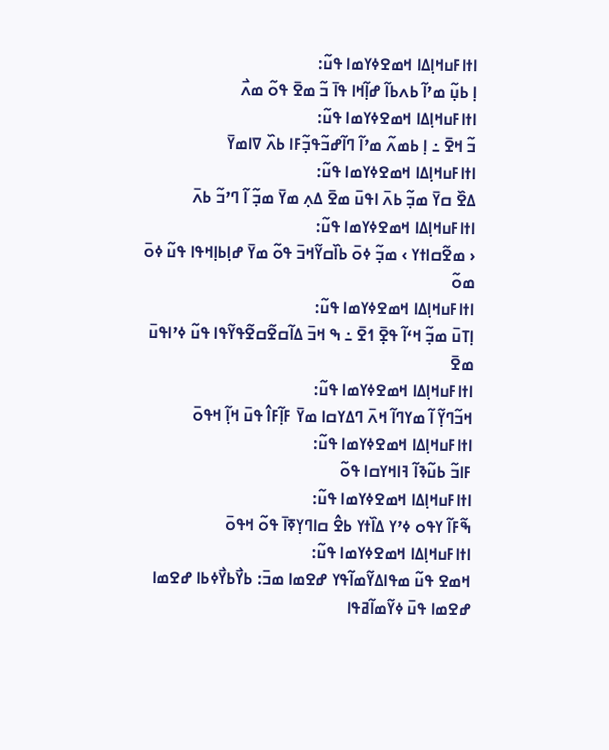ߊߙߊߓߎߞߊ߲ߡߊ ߞߘߐߦߌߘߊ ߟߎ߬:
ߊ߲ ߕߎ߲߬ ߘߴߊ߬ ߕߍߕߊ߬ ߝߊ߲߬ߞߊ ߟߊ߫ ߏ߬ ߘߐ߫ ߟߋ߬ ߘߍ߯
ߊߙߊߓߎߞߊ߲ߡߊ ߞߘߐߦߌߘߊ ߟߎ߬:
ߏ߬ ߞߐ߫ ߸ ߊ߲ ߕߘߍ߬ ߘߴߊ߬ ߣߊ߬ߝߏ߬ߟߏ߲߬ߓߊ ߕߍ߰ ߜߊߘߌ߫
ߊߙߊߓߎߞߊ߲ߡߊ ߞߘߐߦߌߘߊ ߟߎ߬:
ߡߐ߰ ߛߌ߫ ߘߏ߲߬ ߕߍ߫ ߊߟߎ߫ ߘߐ߫ ߡߍ߲ ߘߌ߫ ߘߏ߲߬ ߊ߬ ߣߴߏ߬ ߕߍ߫
ߊߙߊߓߎߞߊ߲ߡߊ ߞߘߐߦߌߘߊ ߟߎ߬:
‹ ߘߐ߬ߛߊߙߌ › ߘߏ߲߬ ߦߋ߫ ߕߊ߰ߛߌ߬ߞߏ߫ ߟߋ߬ ߘߌ߫ ߝߊ߲ߕߊ߲ߞߟߊ ߟߎ߬ ߦߋ߫ ߘߋ߬
ߊߙߊߓߎߞߊ߲ߡߊ ߞߘߐߦߌߘߊ ߟߎ߬:
ߊ߲ߠߎ߫ ߘߏ߲߬ ߞߵߊ߬ ߟߐ߲߫ ߗߐ߫ ߸ ߒ ߞߏ߫ ߡߊ߬ߛߐ߬ߛߐ߬ߟߌ߬ߟߊ ߟߎ߬ ߦߴߊߟߎ߫ ߘߐ߫
ߊߙߊߓߎߞߊ߲ߡߊ ߞߘߐߦߌߘߊ ߟߎ߬:
ߞߏ߬ߣߌ߲߬ ߊ߬ ߘߌߣߊ߬ ߞߍ߫ ߣߡߌߛߊ ߘߌ߫ ߓߊ߲߬ߓߊ߮ ߟߎ߫ ߞߊ߲߬ ߞߟߋ߫
ߊߙߊߓߎߞߊ߲ߡߊ ߞߘߐߦߌߘߊ ߟߎ߬:
ߓߊߏ߬ ߕߎ߬ߢߊ߬ ߔߊߞߌߛߊ ߟߋ߬
ߊߙߊߓߎߞߊ߲ߡߊ ߞߘߐߦߌߘߊ ߟߎ߬:
ߒ߬ߓߊ߬ ߌߟߋ ߦߴߌ ߡߊ߰ߙߌ ߕߐ߮ ߛߊߣߌ߲ߧߊ߫ ߟߋ߬ ߞߟߋ߫
ߊߙߊߓߎߞߊ߲ߡߊ ߞߘߐߦߌߘߊ ߟߎ߬:
ߞߘߐ ߟߎ߬ ߘߟߊߡߌ߬ߘߊ߬ߟߌ ߝߐߘߊ ߘߏ߫: ߕߌ߯ߕߌ߯ߦߕߊ ߝߐߘߊ
ߝߐߘߊ ߟߎ߫ ߦߌ߬ߘߊ߬ߥߟߊ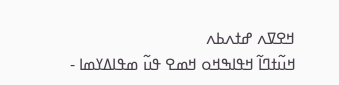ߞߐߜߍ ߝߙߍߕߍ
ߞߎ߬ߙߣߊ߬ ߞߟߊߒߞߋ ߞߘߐ ߟߎ߬ ߘߟߊߡߌߘߊ -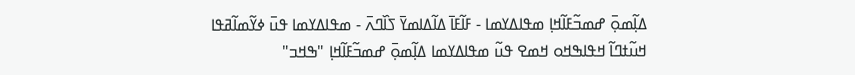ߡߊ߲߬ߘߋ߲߫ ߝߘߏ߬ߓߊ߬ߞߊ߲ ߘߟߊߡߌߘߊ - ߓߊ߬ߓߊ߫ ߡߊ߬ߡߊߘߌ߫ ߖߊ߰ߣߍ߫ - ߘߟߊߡߌߘߊ ߟߎ߫ ߦߌ߬ߘߊ߬ߥߟߊ
ߞߎ߬ߙߣߊ߬ ߞߟߊߒߞߋ ߞߘߐ ߟߎ߬ ߘߟߊߡߌߘߊ ߡߊ߲߬ߘߋ߲߫ ߝߘߏ߬ߓߊ߬ߞߊ߲ "ߒߞߏ"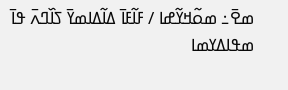ߘߐ߫߸ ߘߋ߬ߞߌ߬ߝߊ / ߓߊ߬ߓߊ߫ ߡߊ߬ߡߊߘߌ߫ ߖߊ߰ߣߍ߫ ߟߊ߫ ߘߟߊߡߌߘߊ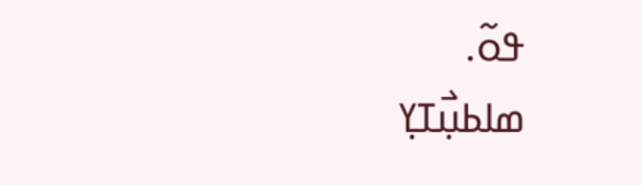ߟߋ߬.
ߘߊߕߎ߲߯ߠߌ߲